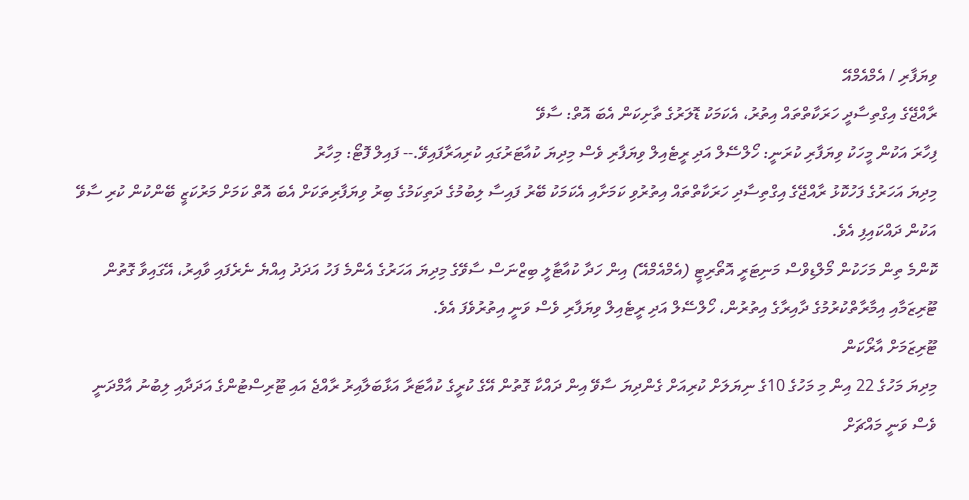ވިޔަފާރި / އެމްއެމްއޭ
ރާއްޖޭގެ އިގްތިސާދީ ހަރަކާތްތައް އިތުރު، އެކަމަކު ޑޮލަރުގެ ތާށިކަން އެބަ އޮތް: ސާވޭ
ފިހާރަ އަކުން މީހަކު ވިޔަފާރި ކުރަނީ: ހޯލްސޭލް އަދި ރީޓެއިލް ވިޔަފާރި ވެސް މިދިޔަ ކުއާޓަރުގައި ކުރިއަރާފައިވޭ.-- ފައިލް ފޮޓޯ: މިހާރު
މިދިޔަ އަހަރުގެ ފަހުކޮޅު ރާއްޖޭގެ އިގްތިސާދި ހަރަކާތްތައް އިތުރުވި ކަމަށާއި އެކަމަކު ބޭރު ފައިސާ ލިބުމުގެ ދަތިކަމުގެ ބިރު ވިޔަފާރިތަކަށް އެބަ އޮތް ކަމަށް މަރުކަޒީ ބޭންކުން ކުރި ސާވޭ އަކުން ދައްކައިފި އެވެ.
ކޮންމެ ތިން މަހަކުން މޯލްޑިވްސް މަނިޓަރީ އޮތޯރިޓީ (އެމްއެމްއޭ) އިން ހަދާ ކުއާޓާލީ ބިޒްނަސް ސާވޭގެ މިދިޔަ އަހަރުގެ އެންމެ ފަހު އަދަދު އިއްޔެ ނެރެފައި ވާއިރު، އޭގައިވާ ގޮތުން ޓޫރިޒަމާއި އިމާރާތްކުރުމުގެ ދާއިރާގެ އިތުރުން، ހޯލްސޭލް އަދި ރީޓެއިލް ވިޔަފާރި ވެސް ވަނީ އިތުރުވެފަ އެވެ.
ޓޫރިޒަމަށް އާރޯކަން
މިދިޔަ މަހުގެ 22 އިން މި މަހުގެ 10ގެ ނިޔަލަށް ކުރިއަށް ގެންދިޔަ ސާވޭ އިން ދައްކާ ގޮތުން އޭގެ ކުރީގެ ކުއާޓަރާ އަޅާބަލާއިރު ރާއްޖެ އައި ޓޫރިސްޓުންގެ އަދަދާއި ލިބުނު އާމްދަނީ ވެސް ވަނީ މައްޗަށް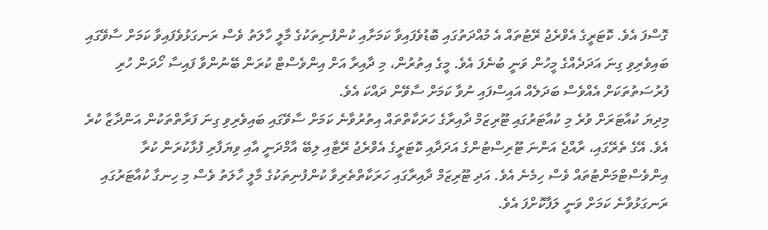ގޮސްފަ އެވެ. ކޮޓަރީގެ އެވްރެޖު ރޭޓުތައް އެ މުއްދަތުގައި ބޮޑުވެފައިވާ ކަމަށާއި ކުންފުނިތަކުގެ މާލީ ހާލަތު ވެސް ރަނގަޅުވެފައިވާ ކަމަށް ސާވޭގައި ބައިވެރިވި ގިނަ އަދަދެއްގެ މީހުން ވަނީ ބުނެފަ އެވެ. މީގެ އިތުރުން، މި ދާއިރާ އަށް އިންވެސްޓް ކުރަން ބޭނުންވާ ފައިސާ ހޯދަން ހުރި ފުރުސަތުތަކަށް އެއްވެސް ބަދަލެއް އައިސްފައި ނުވާ ކަމަށް ސާވޭން ދައްކަ އެވެ.
މިދިޔަ ކުއާޓަރަށް ވުރެ މި ކުއާޓަރުގައި ޓޫރިޒަމް ދާއިރާގެ ހަރަކާތްތައް އިތުރުވާނެ ކަމަށް ސާވޭގައި ބައިވެރިވި ގިނަ ފަރާތްތަކުން އަންދާޒާ ކުރެ އެވެ. އޭގެ ތެރޭގައި، ރާއްޖެ އަންނަ ޓޫރިސްޓުންގެ އަދަދާއި ކޮޓަރީގެ އެވްރެޖު ރޭޓާއި ލިބޭ އާމްދަނީ އާއި ވިޔަފާރި ފުޅާކުރަން ކުރާ އިންވެސްޓްމަންޓުތައް ވެސް ހިމެނެ އެވެ. އަދި ޓޫރިޒަމް ދާއިރާގައި ހަރަކާތްތެރިވާ ކުންފުނިތަކުގެ މާލީ ހާލަތު ވެސް މި ހިނގާ ކުއާޓަރުގައި ރަނގަޅުވާނެ ކަމަށް ވަނީ ލަފާކޮށްފަ އެވެ.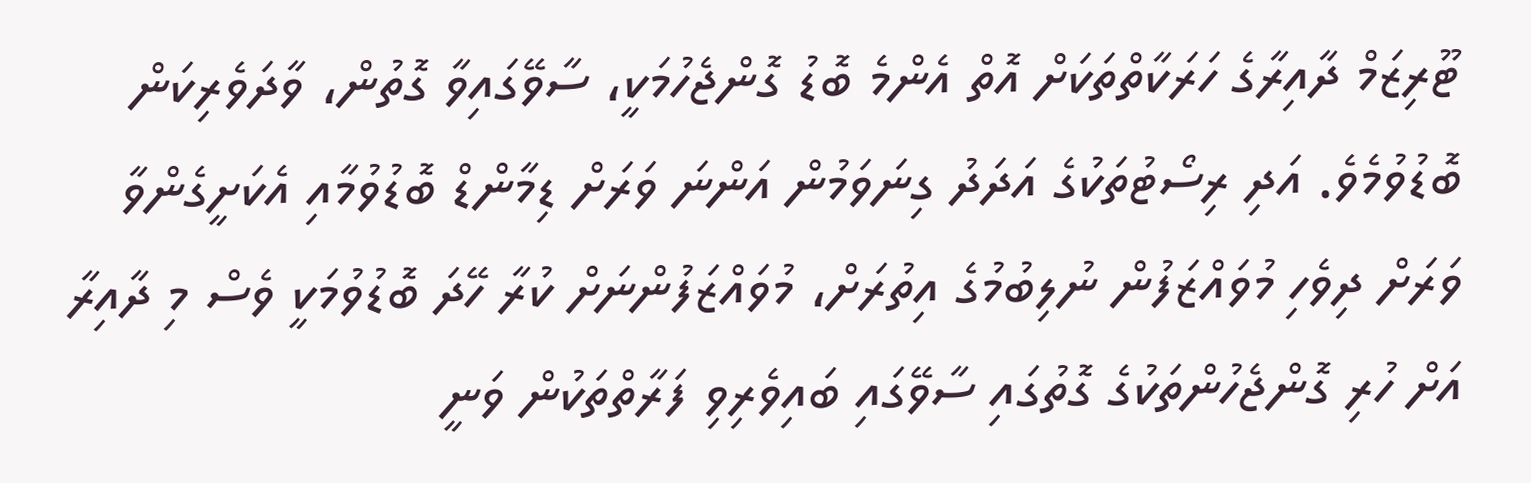ޓޫރިޒަމް ދާއިރާގެ ހަރަކާތްތަކަށް އޮތް އެންމެ ބޮޑު ގޮންޖެހުމަކީ، ސާވޭގައިވާ ގޮތުން، ވާދަވެރިކަން ބޮޑުވުމެވެ. އަދި ރިސޯޓުތަކުގެ އަދަދު ގިނަވަމުން އަންނަ ވަރަށް ޑިމާންޑް ބޮޑުވުމާއި އެކަށީގެންވާ ވަރަށް ދިވެހި މުވައްޒަފުން ނުލިބުމުގެ އިތުރަށް، މުވައްޒަފުންނަށް ކުރާ ހޭދަ ބޮޑުވުމަކީ ވެސް މި ދާއިރާ އަށް ހުރި ގޮންޖެހުންތަކުގެ ގޮތުގައި ސާވޭގައި ބައިވެރިވި ފަރާތްތަކުން ވަނީ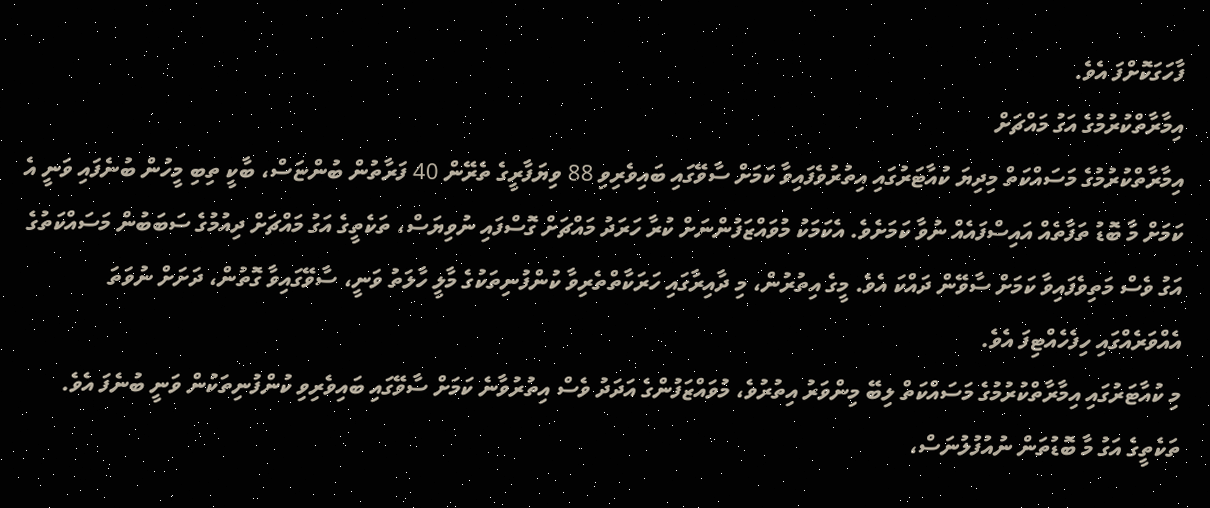ފާހަގަކޮށްފަ އެވެ.
އިމާރާތްކުރުމުގެ އަގު މައްޗަށް
އިމާރާތްކުރުމުގެ މަސައްކަތް މިދިޔަ ކުއާޓަރުގައި އިތުރުވެފައިވާ ކަމަށް ސާވޭގައި ބައިވެރިވި 88 ވިޔަފާރީގެ ތެރޭން 40 ފަރާތުން ބުންޏަސް، ބާކީ ތިބި މީހުން ބުނެފައި ވަނީ އެ ކަމަށް މާ ބޮޑު ތަފާތެއް އައިސްފައެއް ނުވާ ކަމަށެވެ. އެކަމަކު މުވައްޒަފުންނަށް ކުރާ ހަރަދު މައްޗަށް ގޮސްފައި ނުވިޔަސް، ތަކެތީގެ އަގު މައްޗަށް ދިއުމުގެ ސަބަބުން މަސައްކަތުގެ އަގު ވެސް މަތިވެފައިވާ ކަމަށް ސާވޭން ދައްކަ އެވެ. މީގެ އިތުރުން، މި ދާއިރާގައި ހަރަކާތްތެރިވާ ކުންފުނިތަކުގެ މާލީ ހާލަތު ވަނީ، ސާވޭގައިވާ ގޮތުން، ދަށަށް ނުވަތަ އެއްވަރެއްގައި ހިފެހެއްޓިފަ އެވެ.
މި ކުއާޓަރުގައި އިމާރާތްކުރުމުގެ މަސައްކަތް ލިބޭ މިންވަރު އިތުރުވެ، މުވައްޒަފުންގެ އަދަދު ވެސް އިތުރުވާނެ ކަމަށް ސާވޭގައި ބައިވެރިވި ކުންފުނިތަކުން ވަނީ ބުނެފަ އެވެ. ތަކެތީގެ އަގު މާ ބޮޑުތަން ނުއުފުލުނަސް،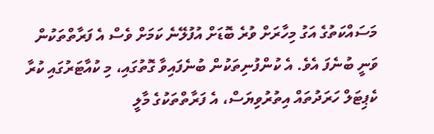މަސައްކަތުގެ އަގު މިހާރަށް ވުރެ ބޮޑަށް އުފުލޭނެ ކަމަށް ވެސް އެ ފަރާތްތަކުން ވަނީ ބުނެފަ އެވެ. އެ ކުންފުނިތަކުން ބުނެފައިވާ ގޮތުގައި، މި ކުއާޓަރުގައި ކުރާ ކެޕިޓަލް ހަރަދުތައް އިތުރުވިޔަސް، އެ ފަރާތްތަކުގެ މާލީ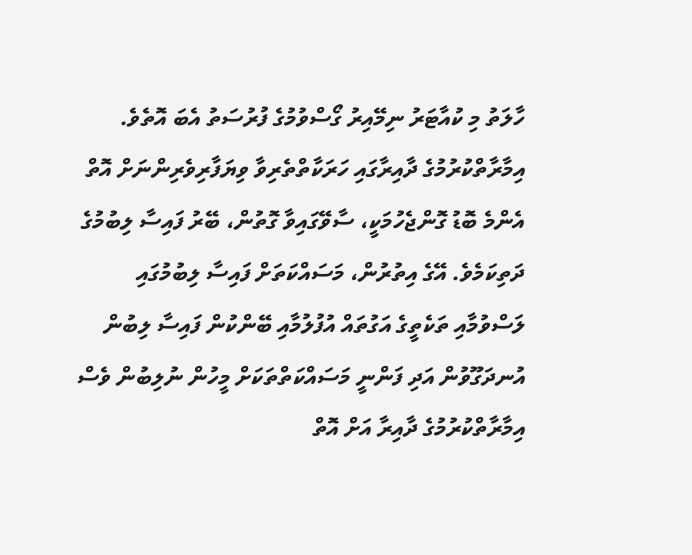ހާލަތު މި ކުއާޓަރު ނިމޭއިރު ގޯސްވުމުގެ ފުރުސަތު އެބަ އޮތެވެ.
އިމާރާތްކުރުމުގެ ދާއިރާގައި ހަރަކާތްތެރިވާ ވިޔަފާރިވެރިންނަށް އޮތް އެންމެ ބޮޑު ގޮންޖެހުމަކީ، ސާވޭގައިވާ ގޮތުން، ބޭރު ފައިސާ ލިބުމުގެ ދަތިކަމެވެ. އޭގެ އިތުރުން، މަސައްކަތަށް ފައިސާ ލިބުމުގައި ލަސްވުމާއި ތަކެތީގެ އަގުތައް އުފުލުމާއި ބޭންކުން ފައިސާ ލިބުން އުނދަގޫވުން އަދި ފަންނީ މަސައްކަތްތަކަށް މީހުން ނުލިބުން ވެސް އިމާރާތްކުރުމުގެ ދާއިރާ އަށް އޮތް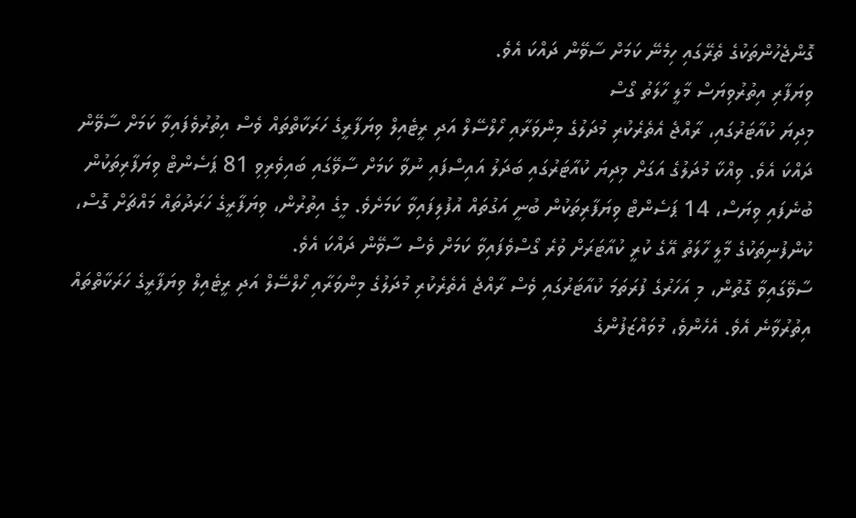ގޮންޖެހުންތަކުގެ ތެރޭގައި ހިމެނޭ ކަމަށް ސާވޭން ދައްކަ އެވެ.
ވިޔަފާރި އިތުރުވިޔަސް މާލީ ހާލަތު ގޯސް
މިދިޔަ ކުއާޓަރުގައި، ރާއްޖެ އެތެރެކުރި މުދަލުގެ މިންވަރާއި ހޯލްސޭލް އަދި ރީޓެއިލް ވިޔަފާރީގެ ހަރަކާތްތައް ވެސް އިތުރުވެފައިވާ ކަމަށް ސާވޭން ދައްކަ އެވެ. ވިއްކާ މުދަލުގެ އަގަށް މިދިޔަ ކުއާޓަރުގައި ބަދަލު އައިސްފައި ނުވާ ކަމަށް ސާވޭގައި ބައިވެރިވި 81 ޕަސެންޓް ވިޔަފާރިތަކުން ބުނެފައި ވިޔަސް، 14 ޕަސެންޓް ވިޔަފާރިތަކުން ބުނީ އަގުތައް އުފުލިފައިވާ ކަމަށެވެ. މީގެ އިތުރުން، ވިޔަފާރީގެ ހަރަދުތައް މައްޗަށް ގޮސް، ކުންފުނިތަކުގެ މާލީ ހާލަތު އޭގެ ކުރީ ކުއާޓަރަށް ވުރެ ގޯސްވެފައިވާ ކަމަށް ވެސް ސާވޭން ދައްކަ އެވެ.
ސާވޭގައިވާ ގޮތުން، މި އަހަރުގެ ފުރަތަމަ ކުއާޓަރުގައި ވެސް ރާއްޖެ އެތެރެކުރި މުދަލުގެ މިންވަރާއި ހޯލްސޭލް އަދި ރީޓެއިލް ވިޔަފާރީގެ ހަރަކާތްތައް އިތުރުވާނެ އެވެ. އެހެންވެ، މުވައްޒަފުންގެ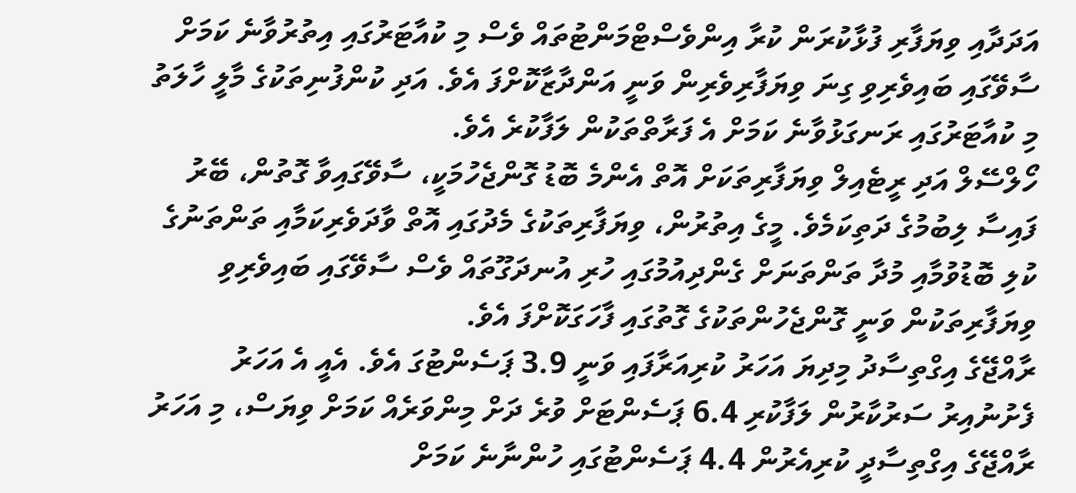އަދަދާއި ވިޔަފާރި ފުޅާކުރަން ކުރާ އިންވެސްޓްމަންޓުތައް ވެސް މި ކުއާޓަރުގައި އިތުރުވާނެ ކަމަށް ސާވޭގައި ބައިވެރިވި ގިނަ ވިޔަފާރިވެރިން ވަނީ އަންދާޒާކޮށްފަ އެވެ. އަދި ކުންފުނިތަކުގެ މާލީ ހާލަތު މި ކުއާޓަރުގައި ރަނގަޅުވާނެ ކަމަށް އެ ފަރާތްތަކުން ލަފާކުރެ އެވެ.
ހޯލްސޭލް އަދި ރީޓެއިލް ވިޔަފާރިތަކަށް އޮތް އެންމެ ބޮޑު ގޮންޖެހުމަކީ، ސާވޭގައިވާ ގޮތުން، ބޭރު ފައިސާ ލިބުމުގެ ދަތިކަމެވެ. މީގެ އިތުރުން، ވިޔަފާރިތަކުގެ މެދުގައި އޮތް ވާދަވެރިކަމާއި ތަންތަނުގެ ކުލި ބޮޑުވުމާއި މުދާ ތަންތަނަށް ގެންދިއުމުގައި ހުރި އުނދަގޫތައް ވެސް ސާވޭގައި ބައިވެރިވި ވިޔަފާރިތަކުން ވަނީ ގޮންޖެހުންތަކުގެ ގޮތުގައި ފާހަގަކޮށްފަ އެވެ.
ރާއްޖޭގެ އިގްތިސާދު މިދިޔަ އަހަރު ކުރިއަރާފައި ވަނީ 3.9 ޕަސެންޓުގަ އެވެ. އެއީ އެ އަހަރު ފެށުނުއިރު ސަރުކާރުން ލަފާކުރި 6.4 ޕަސެންޓަށް ވުރެ ދަށް މިންވަރެއް ކަމަށް ވިޔަސް، މި އަހަރު ރާއްޖޭގެ އިގްތިސާދީ ކުރިއެރުން 4.4 ޕަސެންޓުގައި ހުންނާނެ ކަމަށް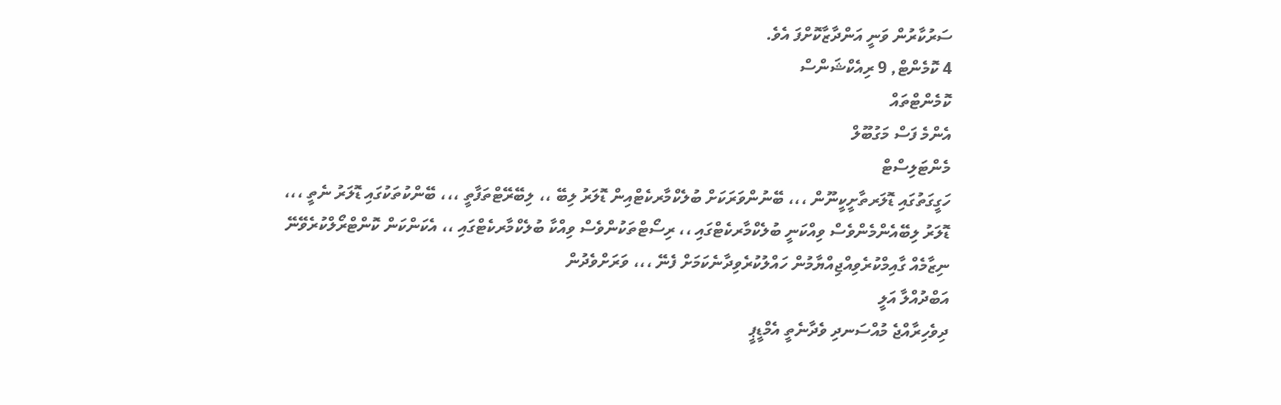ސަރުކާރުން ވަނީ އަންދާޒާކޮށްފަ އެވެ.
4 ކޮމެންޓް, 9 ރިއެކްޝަންސް
ކޮމެންޓްތައް
އެންމެ ފަސް މަގުބޫލް
މެންޓަލިސްޓް
ހަގީގަތުގައި ޑޮލަރތާށީކީނޫން ،،، ބޭނުންވަރަކަށް ބުލެކްމާރކެޓްއިން ޑޮލަރު ލިބޭ ،، ލިބޭރޭޓްތަފާތީ ،،، ބޭންކުތަކުގައި ޑޮލަރު ނެތީ ،،، ޑޮލަރު ލިބޭއެންމެންވެސް ވިއްކަނީ ބުލެކްމާރކެޓްގައި ،، ރިސޯޓްތަކުންވެސް ވިއްކާ ބުލެކްމާރކެޓްގައި ،، އެކަންކަން ކޮންޓްރޯލްކުރެވޭނޭ ނިޒާމެއް ގާއިމްކުރެވިއްޖިއްޔާމުން ހައްލުކުރެވިދާނެކަމަށް ފެނޭ ،،، ވަރަށްވެދުން
އަބްދުއްލާ އަލީ
ދިވެހިރާއްޖެ މުއްސަނދި ވެދާނެތީ އެމްޑީޕީ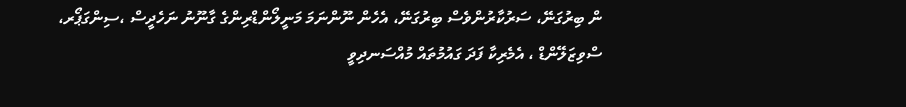ން ބިރުގަނޭ، ސަރުކާރުންވެސް ބިރުގަނޭ، އެހެން ނޫންނަމަ މަނީލޯންޑްރިންގެ ގާނޫނު ނަހެދީސް ،ސިންގަޕޯރ، ސްވިޒަލޭންޑް ، އެމެރިކާ ފަދަ ގައުމުތައް މުއްސަނދިވީ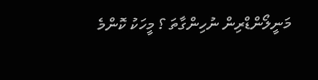މަނީލޯންޑްރިން ނުހިންގާތަ ؟ މީހަކު ކޮންމެ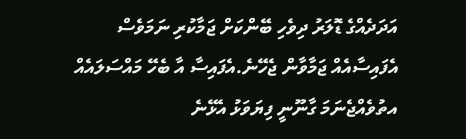އަދަދެއްގެ ޑޮލަރު ދިވެހި ބޭންކަށް ޖަމާކުރި ނަމަވެސް އެފައިސާއެއް ޖަމާވާން ޖެހޭނެ.އެފައިސާ އާ ބެހޭ މައްސަލައެއް އތުވެއްޖެނަމަ ގާނޫނީ ފިޔަވަޅު އެޅޭނެ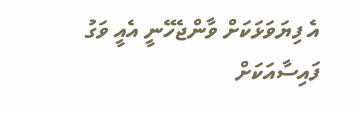އެ ފިޔަވަޅަކަށް ވާންޖެހޭނީ އެއީ ވަގު ފައިސާއަކަށް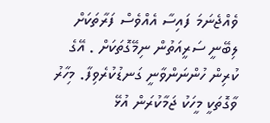ވެއްޖެނަމަ ފައިސާ އެއްވެސް ފަރާތަކަށް ލިބޭނީ ސަރީއަތުން ނިމޭގޮތަކަށް . އޭގެ ކުރިން ހުންނަންވާނީ ގަނޑުކުރެވިފާ. މިހާރު ވާގޮތަކީ މީހަކު ޖަމާކުރަން އުޅޭ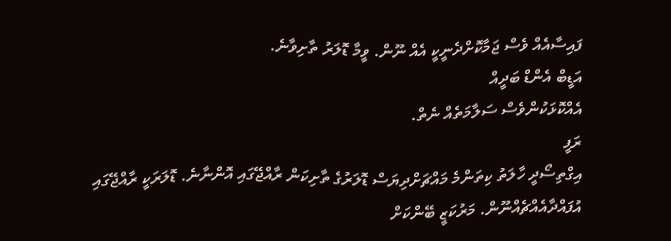ފައިސާއެއް ވެސް ޖަމާކޮށްދެނީކީ އެއް ނޫން. ވީމާ ޑޮލަރު ތާށިވާނެ.
އަޑީބް އެންޑް ބަދީއް
އެއްކޮޅަކުންވެސް ސަލާމަތެއް ނެތް.
ރަފީ
އިގްތިސޯދީ ހާލަތު ކިތަންމެ މައްޗަށްދިޔަސް ޑޮލަރުގެ ތާށިކަން ރާއްޖޭގައި އޮންނާނެ. ޑޮލަރަކީ ރާއްޖޭގައި އުފައްދާއެއްޗެއްނޫން. މަރުކަޒީ ބޭންކަށް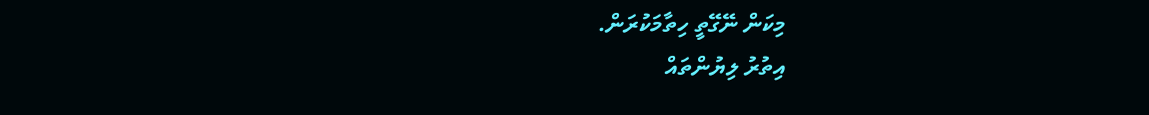މިކަން ނޭގޭތީ ހިތާމަކުރަން.
އިތުރު ލިޔުންތައް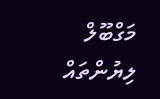މަގްބޫލް ލިޔުންތައް